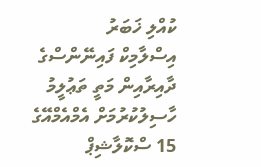ކުއްލި ޚަބަރު
އިސްލާމިކް ފައިނޭންސްގެ ދާއިރާއިން މަތީ ތަޢުލީމު ހާސިލުކުރުމަށް އެމްއެމްއޭގެ 15 ސްކޮލާޝިޕް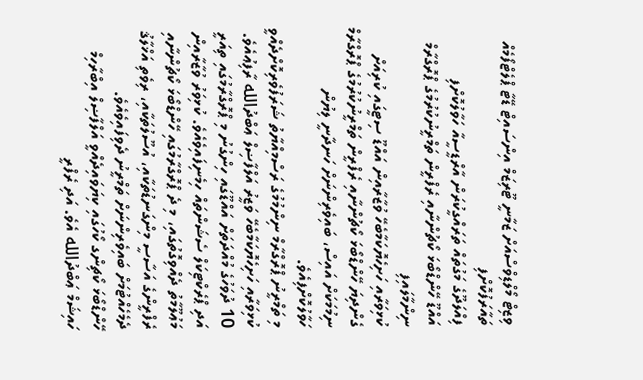ވިޒިޓް މޯލްޑިވްސްއަށް ޒަމާނީ ޓޫރިޒަމް އިންސައިޓް ޑޭޓާ ޕްލެޓްފޯމެއް ތައާރަފުކޮށްފި
ފިއްލަދޫގެ މަގުތައް ތަރައްގީކުރަން އާރްޑީސީއާ ހަވާލުކޮށްފި
އައްޑޫ ހޭންޑްބޯޅަ ކޯޗުންނާއި ރެފްރީން ތަމްރީނުކުރުމުގެ ޕްރޮގްރާމް ނިންމާލައިފި
ކުޅިވަރާއި ހަށިހެޔޮކަމާބެހޭ ވުޒާރާއިން އައްޑޫ ސިޓީގައި ކުރިއަށް ގެންދިޔަ ހޭންޑްބޯޅަ ކޯޗުންނާއި ރެފްރީން ތަމްރީނުކުރުމުގެ ޕްރޮގްރާމް ނިމުމަކަށް އައިސް، ބައިވެރިންނަށް ހަނދާނީ ލިޔުން ހަވާލުކޮށްފިއެވެ.
މި ތަމްރީނު ޕްރޮގްރާމް ނިންމުމުގެ ރަސްމިއްޔާތު ޝަރަފުވެރިކޮށްދެއްވީ ކުޅިވަރާއި ހަށިހެޔޮކަމާބެހޭ ވަޒީރު އަލްފާޟިލް ޢަބްދުالله ރާފިޢުއެވެ.
10 ދުވަހުގެ މުއްދަތަށް އައްޑޫގައި ހިންގުނު މި ޕްރޮގްރާމުގައި ތިއަރީ އަދި ޕްރެކްޓިކަލް ސެޝަންތައް ހިމެނިފައިވެއެވެ. ކުޅިވަރު ވުޒާރާއިން މަޢުލޫމާތު ދެއްވިގޮތުގައި، މި ދެ ޕްރޮގްރާމުގައި ހޭންޑްބޯޅަ ކޯޗުންނާއި ރެފްރީންގެ އަސާސީ މިންގަނޑުތަކާއި، އުސޫލުތަކާއި، ރިވެތި އަޚްލާޤު ދެމެހެއްޓުމަށް ބައިވެރިންނަށް ތަމްރީނު ދެވިފައިވެއެވެ.
ހޭންޑްބޯޅަ ކޯޗިންގ ކޯހުގައި ކިޔަވައިދެއްވީ އަލްފާޟިލް އިބްރާހިމް ހައިޝަމް ޢަބްދުالله އެވެ. އަދި ރެފްރީ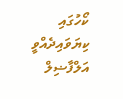ކޯހުގައި ކިޔަވައިދެއްވީ އަލްފާޟިލް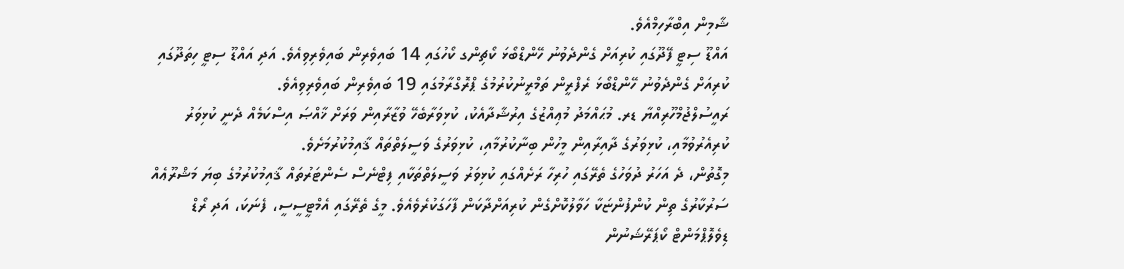ޝާމިން އިބްރާހިމްއެވެ.
އައްޑޫ ސިޓީ ފޭދޫގައި ކުރިއަށް ގެންދެވުނު ހޭންޑްބޯޅަ ކޯޗިންގ ކޯހުގައި 14 ބައިވެރިން ބައިވެރިވިއެވެ. އަދި އައްޑޫ ސިޓީ ހިތަދޫގައި ކުރިއަށް ގެންދެވުނު ހޭންޑްބޯޅަ ރެފްރީން ތަމްރީނުކުރުމުގެ ޕްރޮގްރާމުގައި 19 ބައިވެރިން ބައިވެރިވިއެވެ.
ރައީސުލްޖުމްހޫރިއްޔާ ޑރ. މުޙައްމަދު މުޢިއްޒުގެ އިރުޝާދާއެކު، ކުޅިވަރާބެހޭ ވުޒާރާއިން ވަރަށް ޚާއްޞަ އިސްކަމެއް ދެނީ ކުޅިވަރު ކުރިއެރުވުމާއި، ކުޅިވަރުގެ ދާއިރާއިން މީހުން ބިނާކުރުމާއި، ކުޅިވަރުގެ ވަސީލަތްތައް ޤާއިމުކުރުމަށެވެ.
މިގޮތުން، ދެ އަހަރު ދުވަހުގެ ތެރޭގައި ހުރިހާ ރަށެއްގައި ކުޅިވަރު ވަސީލަތްތަކާއި ފިޓްނެސް ސެންޓަރުތައް ޤާއިމުކުރުމުގެ ބިޔަ މަޝްރޫޢެއް ސަރުކާރުގެ ތިން ކުންފުންޏަކާ ހަވާލުކޮށްގެން ކުރިއަށްދާކަން ފާހަގަކުރެވެއެވެ. މީގެ ތެރޭގައި އެމްޓީސީސީ، ފެނަކަ، އަދި ރޯޑް ޑިވެލޮޕްމަންޓް ކޯޕަރޭޝަނުން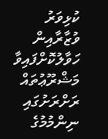ކުޅިވަރު ވުޒާރާއިން ހަވާލުކޮށްފައިވާ މަޝްރޫޢުތައް ރަށްރަށުގައި ނިންމުމުގެ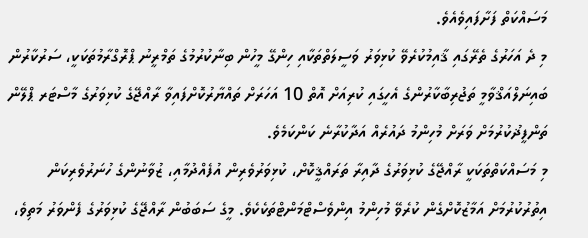މަސައްކަތް ފަށާފައިވެއެވެ.
މި ދެ އަހަރުގެ ތެރޭގައި ޤާއިމުކުރެވޭ ކުޅިވަރު ވަސީލަތްތަކާއި ހިންގޭ މީހުން ބިނާކުރުމުގެ ތަމްރީނު ޕްރޮގްރާމުތަކަކީ، ސަރުކާރުން ބައިނަލްއަޤްވާމީ ތަޖުރިބާކާރުންގެ އެހީގައި ކުރިއަށް އޮތް 10 އަހަރަށް ތައްޔާރުކޮށްފައިވާ ރާއްޖޭގެ ކުޅިވަރުގެ މާސްޓަރ ޕްލޭން ތަންފީޛުކުރުމަށް ވަރަށް މުހިންމު ދައުރެއް އަދާކުރާނެ ކަންކަމެވެ.
މި މަސައްކަތްތަކަކީ ރާއްޖޭގެ ކުޅިވަރުގެ ދާއިރާ ތަރައްޤީކޮށް، ކުޅިވަރުވެރިން އުފެއްދުމާއި، ޒުވާނުންގެ ހުނަރުވެރިކަން އިތުރުކުރުމަށް އަމާޒުކޮށްގެން ކުރެވޭ މުހިންމު އިންވެސްޓްމަންޓްތަކެކެވެ. މީގެ ސަބަބުން ރާއްޖޭގެ ކުޅިވަރުގެ ފެންވަރު މަތިވެ،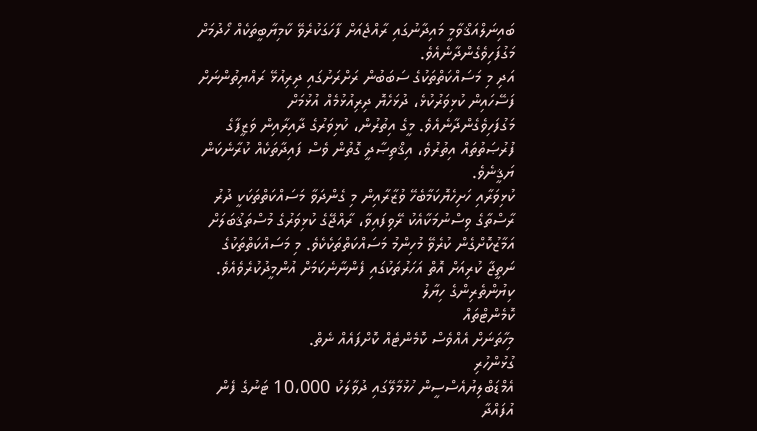ބައިނަލްއަޤްވާމީ މައިދާނުގައި ރާއްޖެއަށް ފާހަގަކުރެވޭ ކާމިޔާބީތަކެއް ހޯދުމަށް މަގުފަހިވެގެންދާނެއެވެ.
އަދި މި މަސައްކަތްތަކުގެ ސަބަބުން ރަށްރަށުގައި ދިރިއުޅޭ ރައްޔިތުންނަށް ފަސޭހައިން ކުޅިވަރުކުޅެ، ދުޅަހެޔޮ ދިރިއުޅުމެއް އުޅުމަށް މަގުފަހިވެގެންދާނެއެވެ. މީގެ އިތުރުން، ކުޅިވަރުގެ ދާއިރާއިން ވަޒީފާގެ ފުރުޞަތުތައް އިތުރުވެ، އިޤްތިޞާދީ ގޮތުން ވެސް ފައިދާތަކެއް ކުރާނެކަން ޔަޤީނެވެ.
ކުޅިވަރާއި ހަށިހެޔޮކަމާބެހޭ ވުޒާރާއިން މި ގެންދަވާ މަސައްކަތްތަކަކީ ދުރު ރާސްތާގެ ވިސްނުމަކާއެކު ރޭވިފައިވާ، ރާއްޖޭގެ ކުޅިވަރުގެ މުސްތަޤުބަލަށް އަމާޒުކޮށްގެން ކުރެވޭ މުހިންމު މަސައްކަތްތަކެކެވެ. މި މަސައްކަތްތަކުގެ ނަތީޖާ ކުރިއަށް އޮތް އަހަރުތަކުގައި ފެންނާނެކަމަށް އުންމީދުކުރެވެއެވެ.
ކިޔުންތެރިންގެ ހިޔާލު
ކޮމެންޓްތައް
މިހާތަނަށް އެއްވެސް ކޮމެންޓެއް ކޮށްފައެއް ނެތް.
ގުޅުންހުރި
އެމްޑަބްލިޔުއެސްސީން ހުޅުމާލޭގައި ދުވާލަކު 10،000 ޓަނުގެ ފެން އުފައްދާ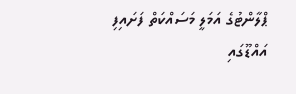ޕްލާންޓުގެ އަމަލީ މަސައްކަތް ފަށައިފި
އައްޑޫގައި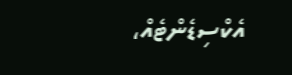އެކްސިޑެންޓެއް،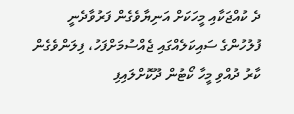ދެ ކުއްޖަކާއި މީހަކަށް އަނިޔާވެގެން ފަރުވާދެނީ
ފުލުހުންގެ ސައިކަލެއްގައި ޖެއްސުމަށްފަހު، ފިލަންވެގެން ކާރު ދުއްވި މީހާ ކޯޓުން ދޫކޮށްލައިފި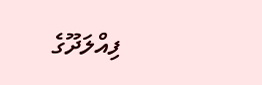ފިއްލަދޫގެ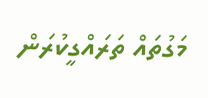މަގުތައް ތަރައްގީކުރަން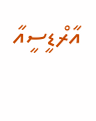އާރްޑީސީއާ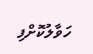ހަވާލުކޮށްފި